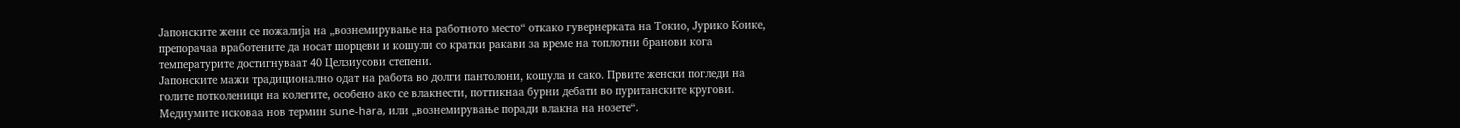Јапонските жени се пожалија на „вознемирување на работното место“ откако гувернерката на Токио, Јурико Коике, препорачаа вработените да носат шорцеви и кошули со кратки ракави за време на топлотни бранови кога температурите достигнуваат 40 Целзиусови степени.
Јапонските мажи традиционално одат на работа во долги пантолони, кошула и сако. Првите женски погледи на голите потколеници на колегите, особено ако се влакнести, поттикнаа бурни дебати во пуританските кругови. Медиумите исковаа нов термин sune-hara, или „вознемирување поради влакна на нозете“.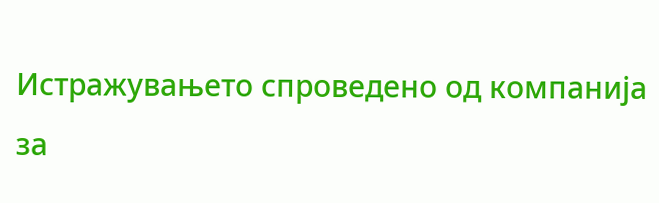Истражувањето спроведено од компанија за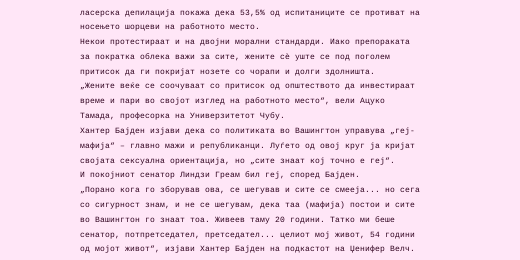ласерска депилација покажа дека 53,5% од испитаниците се противат на носењето шорцеви на работното место.
Некои протестираат и на двојни морални стандарди. Иако препораката за пократка облека важи за сите, жените сè уште се под поголем притисок да ги покријат нозете со чорапи и долги здолништа.
„Жените веќе се соочуваат со притисок од општеството да инвестираат време и пари во својот изглед на работното место“, вели Ацуко Тамада, професорка на Универзитетот Чубу.
Хантер Бајден изјави дека со политиката во Вашингтон управува „геј-мафија“ – главно мажи и републиканци. Луѓето од овој круг ја кријат својата сексуална ориентација, но „сите знаат кој точно е геј“.
И покојниот сенатор Линдзи Греам бил геј, според Бајден.
„Порано кога го зборував ова, се шегував и сите се смееја... но сега со сигурност знам, и не се шегувам, дека таа (мафија) постои и сите во Вашингтон го знаат тоа. Живеев таму 20 години. Татко ми беше сенатор, потпретседател, претседател... целиот мој живот, 54 години од мојот живот“, изјави Хантер Бајден на подкастот на Џенифер Велч.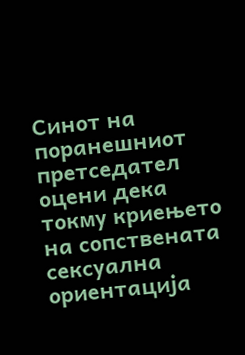Синот на поранешниот претседател оцени дека токму криењето на сопствената сексуална ориентација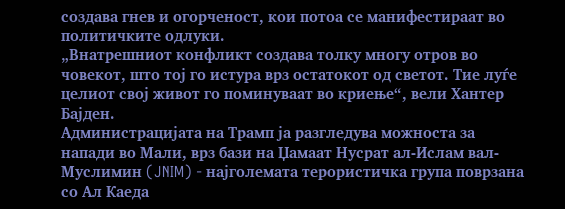создава гнев и огорченост, кои потоа се манифестираат во политичките одлуки.
„Внатрешниот конфликт создава толку многу отров во човекот, што тој го истура врз остатокот од светот. Тие луѓе целиот свој живот го поминуваат во криење“, вели Хантер Бајден.
Администрацијата на Трамп ја разгледува можноста за напади во Мали, врз бази на Џамаат Нусрат ал-Ислам вал-Муслимин (JNIM) - најголемата терористичка група поврзана со Ал Каеда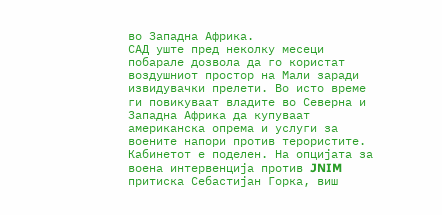во Западна Африка.
САД уште пред неколку месеци побарале дозвола да го користат воздушниот простор на Мали заради извидувачки прелети. Во исто време ги повикуваат владите во Северна и Западна Африка да купуваат американска опрема и услуги за воените напори против терористите.
Кабинетот е поделен. На опцијата за воена интервенција против JNIM притиска Себастијан Горка, виш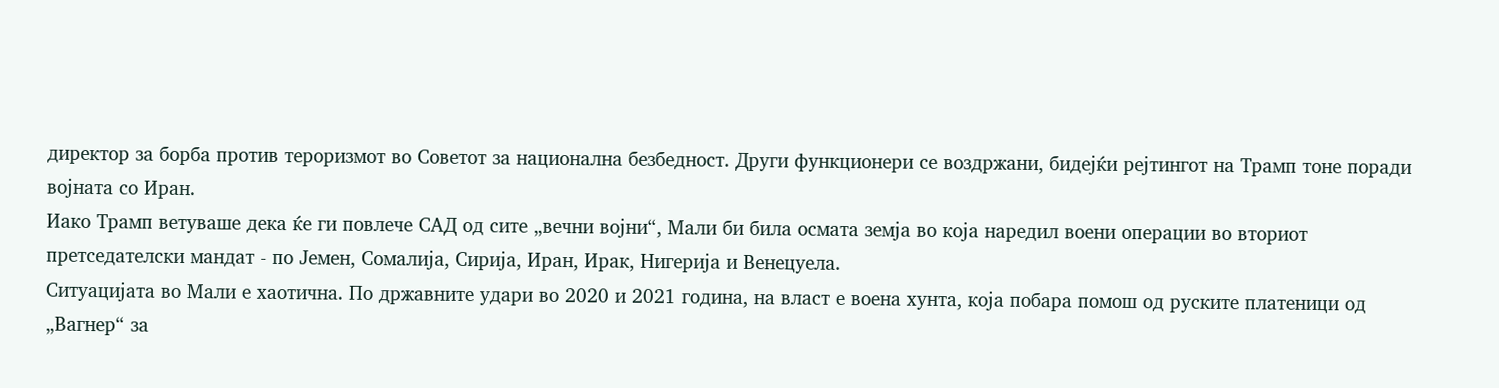директор за борба против тероризмот во Советот за национална безбедност. Други функционери се воздржани, бидејќи рејтингот на Трамп тоне поради војната со Иран.
Иако Трамп ветуваше дека ќе ги повлече САД од сите „вечни војни“, Мали би била осмата земја во која наредил воени операции во вториот претседателски мандат - по Јемен, Сомалија, Сирија, Иран, Ирак, Нигерија и Венецуела.
Ситуацијата во Мали е хаотична. По државните удари во 2020 и 2021 година, на власт е воена хунта, која побара помош од руските платеници од „Вагнер“ за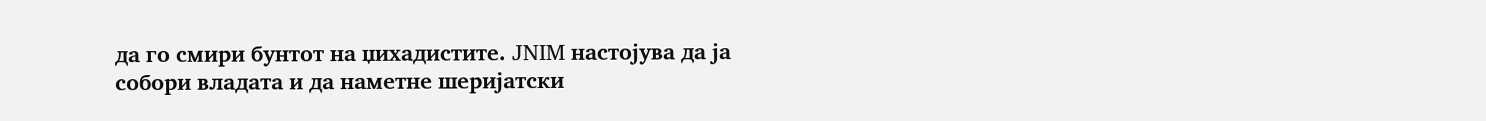да го смири бунтот на џихадистите. JNIM настојува да ја собори владата и да наметне шеријатски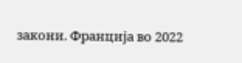закони. Франција во 2022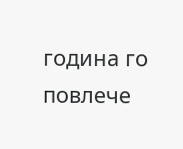година го повлече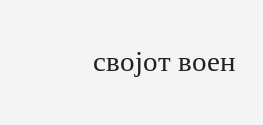својот воен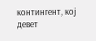контингент, кој девет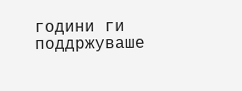години ги поддржуваше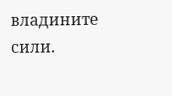владините сили.